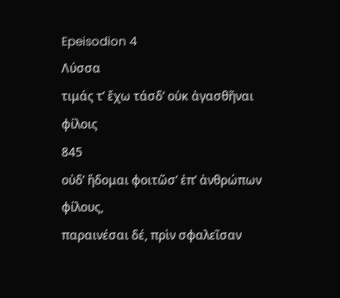Epeisodion 4
Λύσσα
τιμάς τʼ ἔχω τάσδʼ οὐκ ἀγασθῆναι φίλοις
845
οὐδʼ ἥδομαι φοιτῶσʼ ἐπʼ ἀνθρώπων φίλους,
παραινέσαι δέ, πρὶν σφαλεῖσαν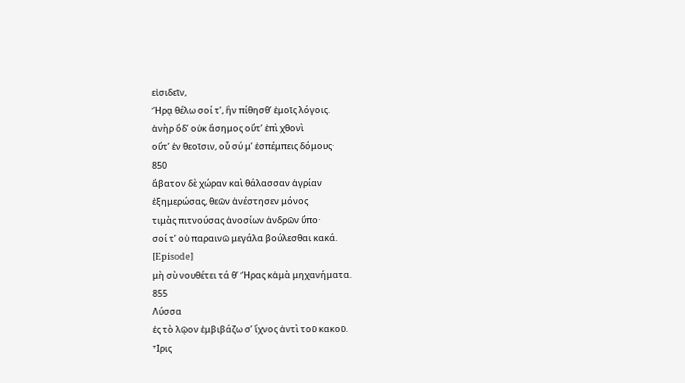εἰσιδεῖν,
Ἥρᾳ θέλω σοί τʼ, ἢν πίθησθʼ ἐμοῖς λόγοις.
ἀνὴρ ὅδʼ οὐκ ἄσημος οὔτʼ ἐπὶ χθονὶ
οὔτʼ ἐν θεοῖσιν, οὗ σύ μʼ ἐσπέμπεις δόμους·
850
ἄβατον δὲ χώραν καὶ θάλασσαν ἀγρίαν
ἐξημερώσας, θεῶν ἀνέστησεν μόνος
τιμὰς πιτνούσας ἀνοσίων ἀνδρῶν ὕπο·
σοί τʼ οὐ παραινῶ μεγάλα βούλεσθαι κακά.
[Episode]
μὴ σὺ νουθέτει τά θʼ Ἥρας κἀμὰ μηχανήματα.
855
Λύσσα
ἐς τὸ λῷον ἐμβιβάζω σʼ ἴχνος ἀντὶ τοῦ κακοῦ.
Ἶρις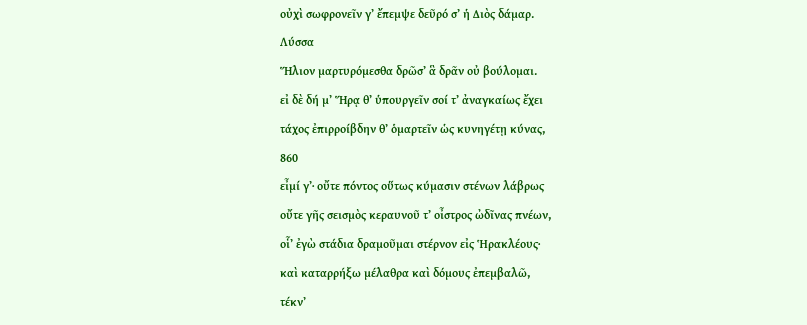οὐχὶ σωφρονεῖν γʼ ἔπεμψε δεῦρό σʼ ἡ Διὸς δάμαρ.
Λύσσα
Ἥλιον μαρτυρόμεσθα δρῶσʼ ἃ δρᾶν οὐ βούλομαι.
εἰ δὲ δή μʼ Ἥρᾳ θʼ ὑπουργεῖν σοί τʼ ἀναγκαίως ἔχει
τάχος ἐπιρροίβδην θʼ ὁμαρτεῖν ὡς κυνηγέτῃ κύνας,
860
εἶμί γʼ· οὔτε πόντος οὕτως κύμασιν στένων λάβρως
οὔτε γῆς σεισμὸς κεραυνοῦ τʼ οἶστρος ὠδῖνας πνέων,
οἷʼ ἐγὼ στάδια δραμοῦμαι στέρνον εἰς Ἡρακλέους·
καὶ καταρρήξω μέλαθρα καὶ δόμους ἐπεμβαλῶ,
τέκνʼ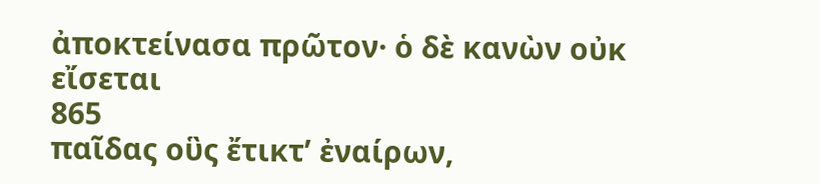ἀποκτείνασα πρῶτον· ὁ δὲ κανὼν οὐκ εἴσεται
865
παῖδας οὓς ἔτικτʼ ἐναίρων,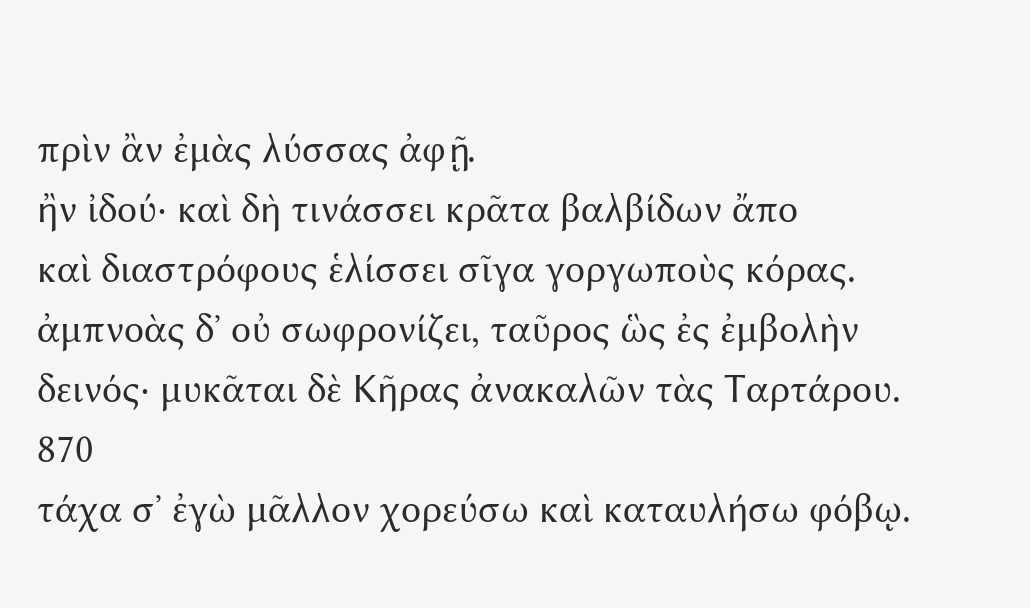πρὶν ἂν ἐμὰς λύσσας ἀφῇ.
ἢν ἰδού· καὶ δὴ τινάσσει κρᾶτα βαλβίδων ἄπο
καὶ διαστρόφους ἑλίσσει σῖγα γοργωποὺς κόρας.
ἀμπνοὰς δʼ οὐ σωφρονίζει, ταῦρος ὣς ἐς ἐμβολὴν
δεινός· μυκᾶται δὲ Κῆρας ἀνακαλῶν τὰς Ταρτάρου.
870
τάχα σʼ ἐγὼ μᾶλλον χορεύσω καὶ καταυλήσω φόβῳ.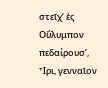στεῖχʼ ἐς Οὔλυμπον πεδαίρουσʼ, Ἶρι, γενναῖον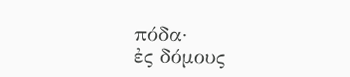πόδα·
ἐς δόμους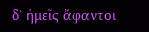δʼ ἡμεῖς ἄφαντοι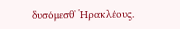δυσόμεσθʼ Ἡρακλέους.